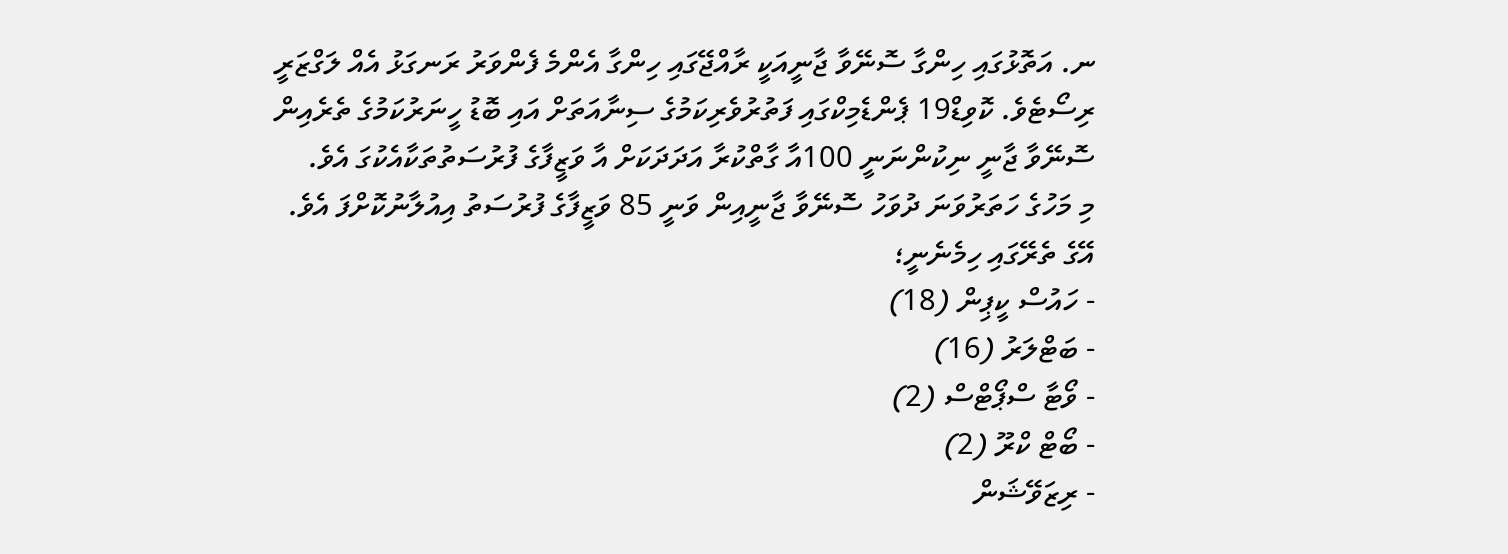ނ. އަތޮޅުގައި ހިންގާ ސޮނޭވާ ޖާނީއަކީ ރާއްޖޭގައި ހިންގާ އެންމެ ފެންވަރު ރަނގަޅު އެއް ލަގްޒަރީ ރިސޯޓެވެ. ކޮވިޑް19 ޕެންޑެމިކްގައި ފަތުރުވެރިކަމުގެ ސިނާއަތަށް އައި ބޮޑު ހީނަރުކަމުގެ ތެރެއިން ސޮނޭވާ ޖާނީ ނިކުންނަނީ 100އާ ގާތްކުރާ އަދަދަކަށް އާ ވަޒީފާގެ ފުރުސަތުތަކާއެކުގަ އެވެ.
މި މަހުގެ ހަތަރުވަނަ ދުވަހު ސޮނޭވާ ޖާނީއިން ވަނީ 85 ވަޒީފާގެ ފުރުސަތު އިއުލާނުކޮށްފަ އެވެ. އޭގެ ތެރޭގައި ހިމެނެނީ؛
- ހައުސް ކީޕިން (18)
- ބަޓްލަރު (16)
- ވޯޓާ ސްޕޯޓްސް (2)
- ބޯޓް ކްރޫ (2)
- ރިޒަވޭޝަން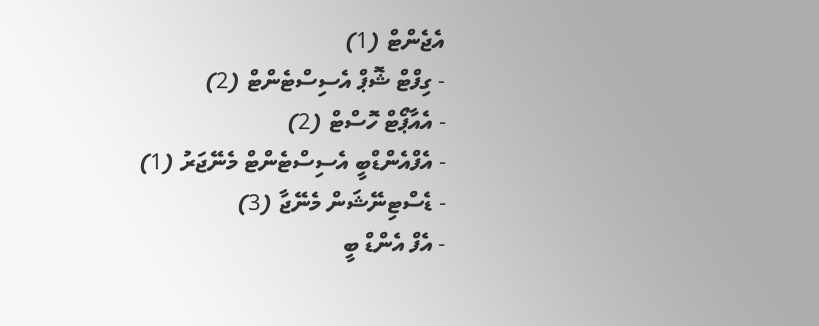އެޖެންޓް (1)
- ގިފްޓް ޝޮޕް އެސިސްޓެންޓް (2)
- އެއާޕޯޓް ހޮސްޓް (2)
- އެފްއެންޑްބީ އެސިސްޓެންޓް މެނޭޖަރު (1)
- ޑެސްޓިނޭޝަން މެނޭޖާ (3)
- އެފް އެންޑް ބީ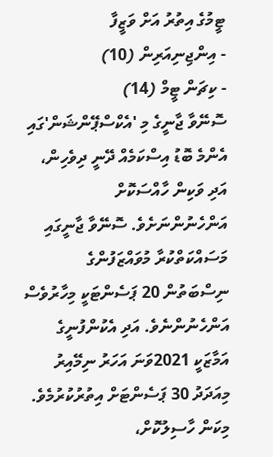ޓީމުގެ އިތުރު އަށް ވަޒީފާ
- އިންޖިނިއަރިން (10)
- ކިޗަން ޓީމް (14)
ސޮނޭވާ ޖާނީގެ މި 'އެކްސްޕޭންޝަން'ގައި އެންމެ ބޮޑު އިސްކަމެއް ދޭނީ ދިވެހިން، އަދި ވަކިން ހާއްސަކޮށް އަންހެނުންނަށެވެ. ސޮނޭވާ ޖާނީގައި މަސައްކަތްކުރާ މުވައްޒަފުންގެ ނިސްބަތުން 20 ޕަސެންޓަކީ މިހާރުވެސް އަންހެނުންނެވެ. އަދި އެކުންފުނީގެ އަމާޒަކީ 2021ވަނަ އަހަރު ނިމޭއިރު މިއަދަދު 30 ޕަސެންޓަށް އިތުރުކުރުމެވެ.
މިކަން ހާސިލުކޮށް،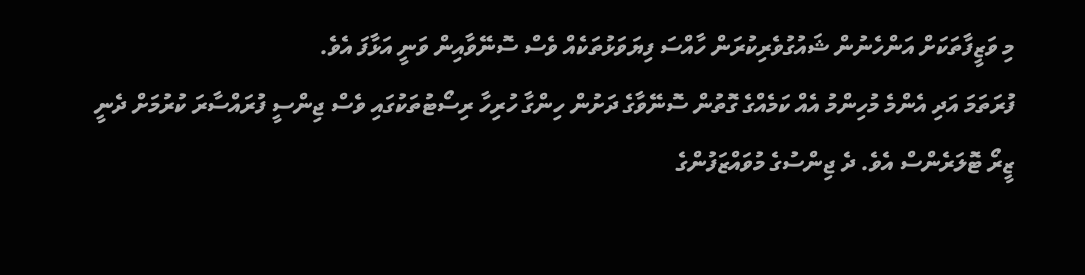މި ވަޒީފާތަކަށް އަންހެނުން ޝައުގުވެރިކުރަން ހާއްސަ ފިޔަވަޅުތަކެއް ވެސް ސޮނޭވާއިން ވަނީ އަޅާފަ އެވެ.
ފުރަތަމަ އަދި އެންމެ މުހިންމު އެއް ކަމެއްގެ ގޮތުން ސޮނޭވާގެ ދަށުން ހިންގާ ހުރިހާ ރިސޯޓުތަކުގައި ވެސް ޖިންސީ ފުރައްސާރަ ކުރުމަށް ދެނީ ޒީރޯ ޓޮލަރެންސް އެވެ. ދެ ޖިންސުގެ މުވައްޒަފުންގެ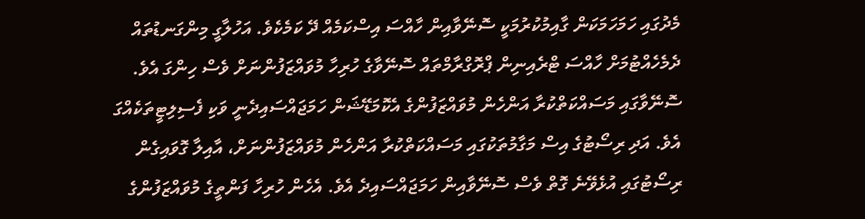މެދުގައި ހަމަހަމަކަން ގާއިމުކުރުމަކީ ސޮނޭވާއިން ހާއްސަ އިސްކަމެއް ދޭ ކަމެކެވެ. އަހުލާގީ މިންގަނޑުތައް ދެމެހެއްޓުމަށް ހާއްސަ ޓްރެއިނިން ޕްރޮގްރާމްތައް ސޮނޭވާގެ ހުރިހާ މުވައްޒަފުންނަށް ވެސް ހިންގަ އެވެ.
ސޮނޭވާގައި މަސައްކަތްކުރާ އަންހެން މުވައްޒަފުންގެ އެކޮމަޑޭޝަން ހަމަޖައްސައިދެނީ ވަކި ފެސިލިޓީތަކެއްގަ އެވެ. އަދި ރިސޯޓުގެ އިސް މަގާމުތަކުގައި މަސައްކަތްކުރާ އަންހެން މުވައްޒަފުންނަށް، އާއިލާ ގޮވައިގެން ރިސޯޓުގައި އުޅެވޭނެ ގޮތް ވެސް ސޮނޭވާއިން ހަމަޖައްސައިދެ އެވެ. އެހެން ހުރިހާ ފަންތީގެ މުވައްޒަފުންގެ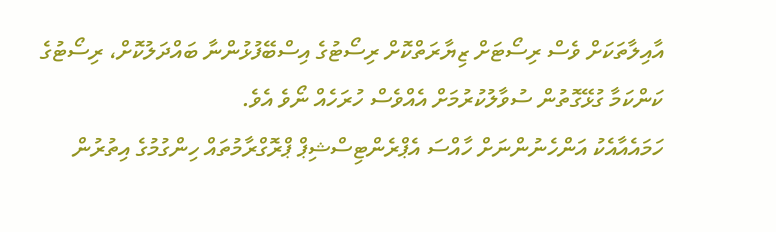އާއިލާތަކަށް ވެސް ރިސޯޓަށް ޒިޔާރަތްކޮށް ރިސޯޓުގެ އިސްބޭފުޅުންނާ ބައްދަލުކޮށް، ރިސޯޓުގެ ކަންކަމާ ގުޅޭގޮތުން ސުވާލުކުރުމަށް އެއްވެސް ހުރަހެއް ނޯވެ އެވެ.
ހަމައެއާއެކު އަންހެނުންނަށް ހާއްސަ އެޕްރެންޓިސްޝިޕް ޕްރޮގްރާމުތައް ހިންގުމުގެ އިތުރުން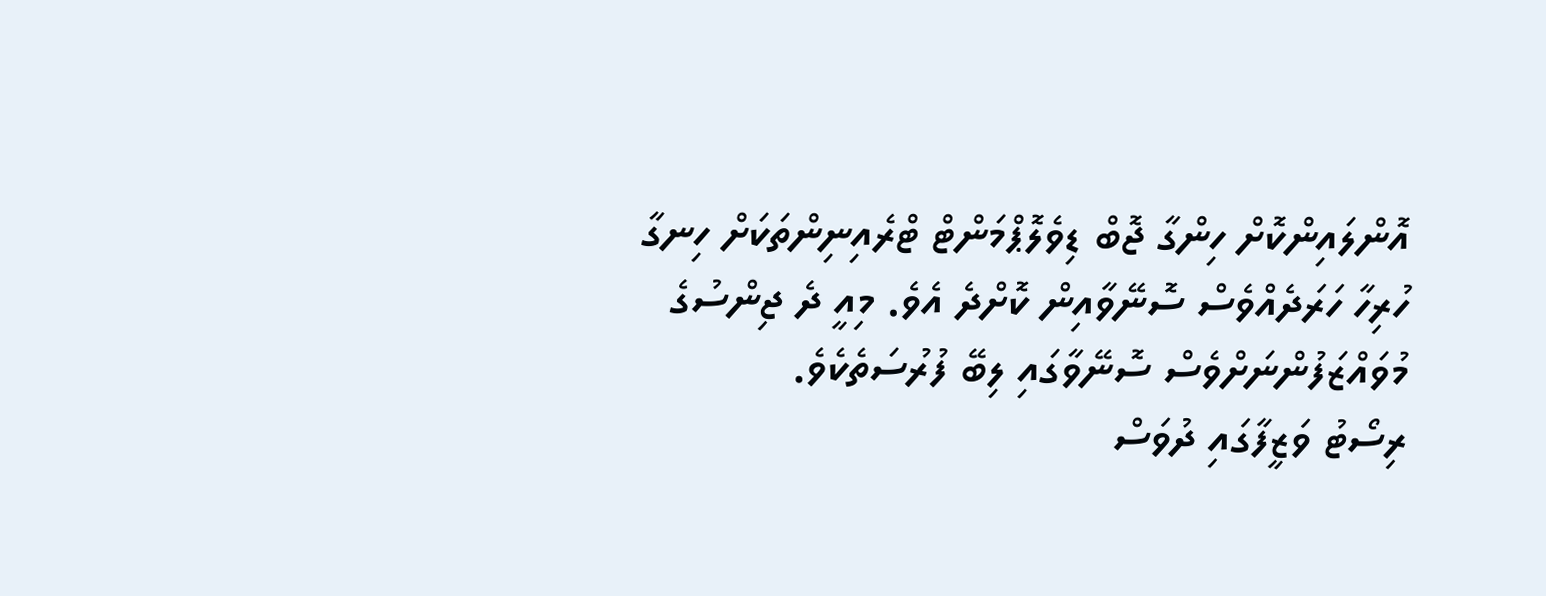އޮންލައިންކޮށް ހިންގާ ޖޮބް ޑިވެލޮޕްމަންޓް ޓްރެއިނިންތަކަށް ހިނގާ ހުރިހާ ހަރަދެއްވެސް ސޮނޭވާއިން ކޮށްދެ އެވެ. މިއީ ދެ ޖިންސުގެ މުވައްޒަފުންނަށްވެސް ސޮނޭވާގައި ލިބޭ ފުރުސަތެކެވެ.
ރިސޯޓު ވަޒީފާގައި ދުވަސް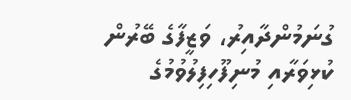ގުނަމުންދާއިރު، ވަޒީފާގެ ބޭރުން ކުޅިވަރާއި މުނިފޫހިފިލުވުމުގެ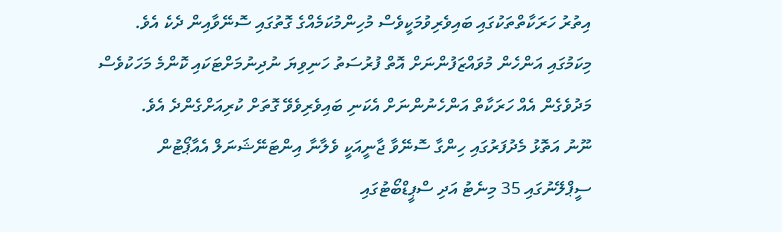އިތުރު ހަރަކާތްތަކުގައި ބައިވެރިވުމަކީވެސް މުހިންމުކަމެއްގެ ގޮތުގައި ސޮނޭވާއިން ދެކެ އެވެ. މިކަމުގައި އަންހެން މުވައްޒަފުންނަށް އޮތް ފުރުސަތު ހަނިވިޔަ ނުދިނުމަށްޓަކައި ކޮންމެ މަހަކުވެސް މަދުވެގެން އެއް ހަރަކާތް އަންހެނުންނަށް އެކަނި ބައިވެރިވެވޭ ގޮތަށް ކުރިއަށްގެންދެ އެވެ.
ނޫނު އަތޮޅު މެދުފަރުގައި ހިންގާ ސޮނޭވާ ޖާނީއަކީ ވެލާނާ އިންޓަނޭޝަނަލް އެއާޕޯޓުން ސީޕްލޭނުގައި 35 މިނެޓު އަދި ސްޕީޑްބޯޓުގައި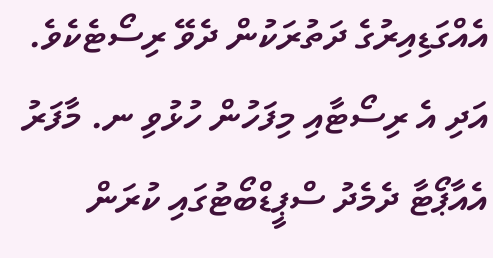އެއްގަޑިއިރުގެ ދަތުރަކުން ދެވޭ ރިސޯޓެކެވެ. އަދި އެ ރިސޯޓާއި މިފަހުން ހުޅުވި ނ. މާފަރު އެއާޕޯޓާ ދެމެދު ސްޕީޑްބޯޓުގައި ކުރަން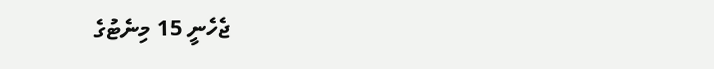ޖެހެނީ 15 މިނެޓުގެ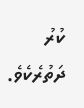ކުރު ދަތުރެކެވެ.